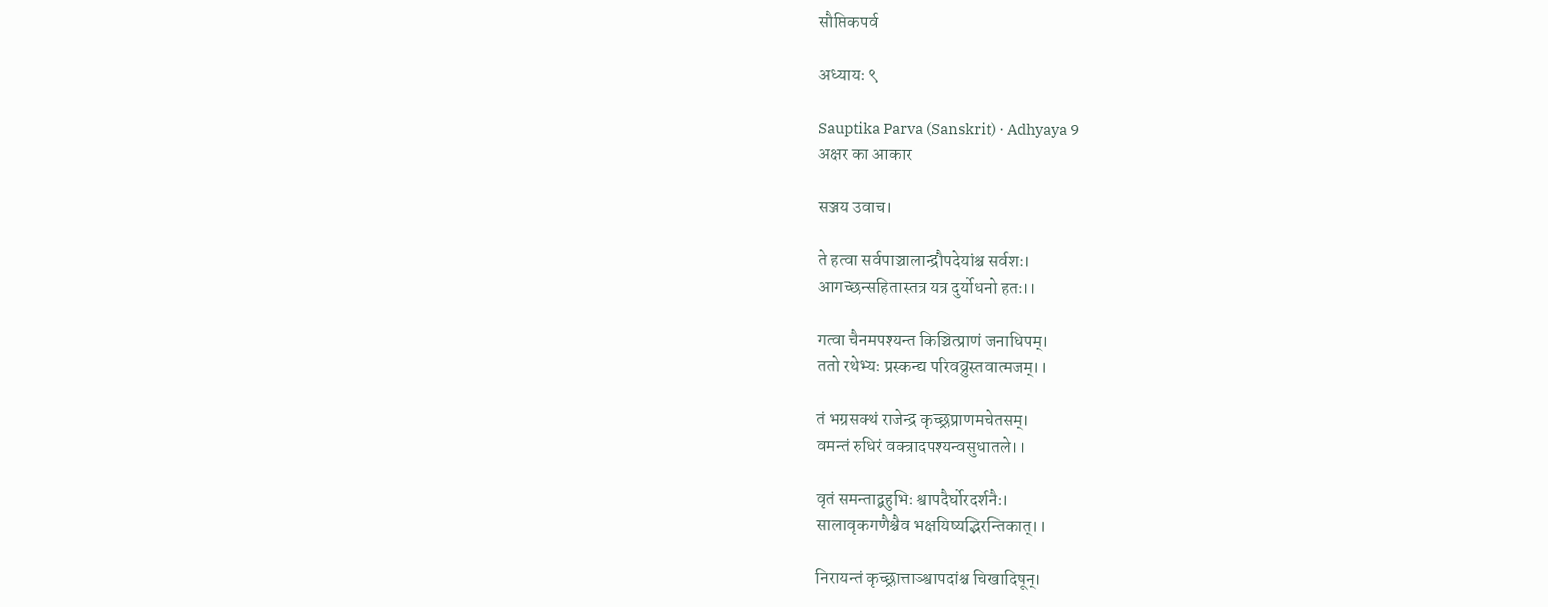सौप्तिकपर्व

अध्यायः ९

Sauptika Parva (Sanskrit) · Adhyaya 9
अक्षर का आकार

सञ्जय उवाच।

ते हत्वा सर्वपाञ्चालान्द्रौपदेयांश्च सर्वशः।
आगच्छन्सहितास्तत्र यत्र दुर्योधनो हतः।।

गत्वा चैनमपश्यन्त किञ्चित्प्राणं जनाधिपम्।
ततो रथेभ्यः प्रस्कन्द्य परिवव्रुस्तवात्मजम्।।

तं भग्रसक्थं राजेन्द्र कृच्छ्रप्राणमचेतसम्।
वमन्तं रुधिरं वक्त्रादपश्यन्वसुधातले।।

वृतं समन्ताद्बहुभिः श्वापदैर्घोरदर्शनैः।
सालावृकगणैश्चैव भक्षयिष्यद्भिरन्तिकात्।।

निरायन्तं कृच्छ्रात्ताञ्श्वापदांश्च चिखादिषून्।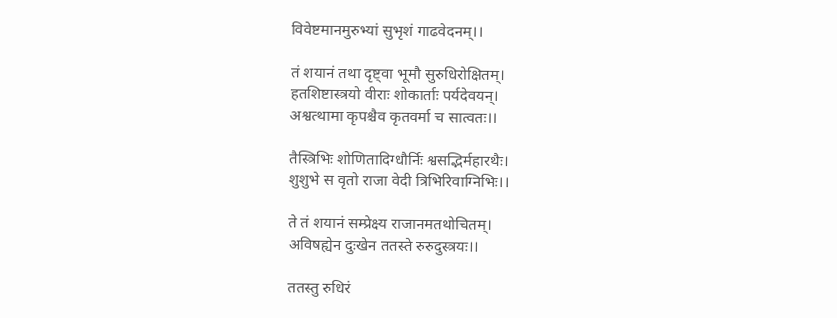विवेष्टमानमुरुभ्यां सुभृशं गाढवेदनम्।।

तं शयानं तथा दृष्ट्वा भूमौ सुरुधिरोक्षितम्।
हतशिष्टास्त्रयो वीराः शोकार्ताः पर्यदेवयन्।
अश्वत्थामा कृपश्चैव कृतवर्मा च सात्वतः।।

तैस्त्रिभिः शोणितादिग्धौर्निः श्वसद्भिर्महारथैः।
शुशुभे स वृतो राजा वेदी त्रिभिरिवाग्निभिः।।

ते तं शयानं सम्प्रेक्ष्य राजानमतथोचितम्।
अविषह्येन दुःखेन ततस्ते रुरुदुस्त्रयः।।

ततस्तु रुधिरं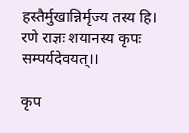हस्तैर्मुखान्निर्मृज्य तस्य हि।
रणे राज्ञः शयानस्य कृपः सम्पर्यदेवयत्।।

कृप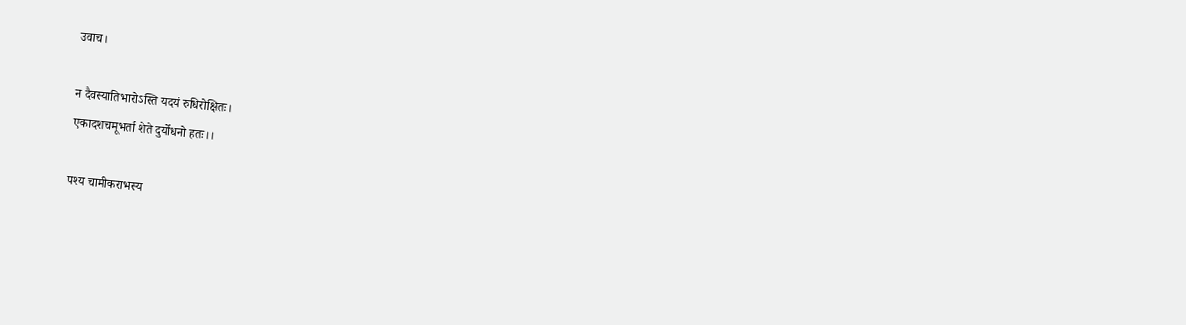उवाच।

न दैवस्यातिभारोऽस्ति यदयं रुधिरोक्षितः।
एकादशचमूभर्ता शेते दुर्योधनो हतः।।

पश्य चामीकराभस्य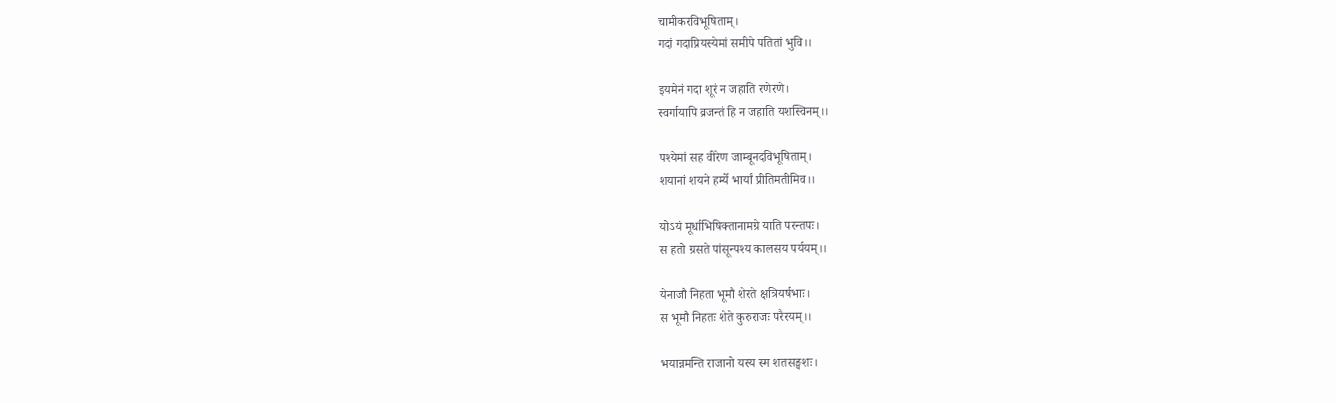चामीकरविभूषिताम्।
गदां गदाप्रियस्येमां समीपे पतितां भुवि।।

इयमेनं गदा शूरं न जहाति रणेरणे।
स्वर्गायापि व्रजन्तं हि न जहाति यशस्विनम्।।

पश्येमां सह वीरेण जाम्बूनदविभूषिताम्।
शयानां शयने हर्म्ये भार्यां प्रीतिमतीमिव।।

योऽयं मूर्धाभिषिक्तानामग्रे याति परन्तपः।
स हतो ग्रसते पांसून्पश्य कालसय पर्ययम्।।

येनाजौ निहता भूमौ शेरते क्षत्रियर्षभाः।
स भूमौ निहतः शेते कुरुराजः परैरयम्।।

भयान्नमन्ति राजानो यस्य स्म शतसङ्घशः।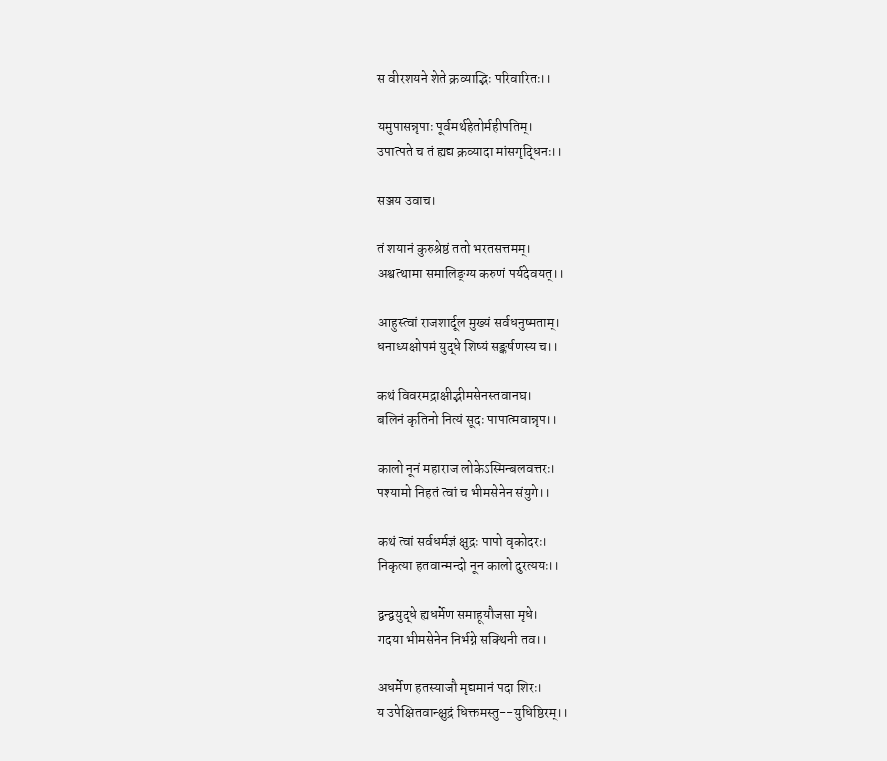स वीरशयने शेते क्रव्याद्भिः परिवारितः।।

यमुपासन्नृपाः पूर्वमर्थहेतोर्महीपतिम्।
उपात्पते च तं ह्यद्य क्रव्यादा मांसगृद्धिनः।।

सञ्जय उवाच।

तं शयानं कुरुश्रेष्ठं ततो भरतसत्तमम्।
अश्वत्थामा समालिङ्ग्य करुणं पर्यदेवयत्।।

आहुस्त्वां राजशार्दूल मुख्यं सर्वधनुष्मताम्।
धनाध्यक्षोपमं युद्धे शिष्यं सङ्कर्षणस्य च।।

कथं विवरमद्राक्षीद्भीमसेनस्तवानघ।
बलिनं कृतिनो नित्यं सूदः पापात्मवान्नृप।।

कालो नूनं महाराज लोकेऽस्मिन्बलवत्तरः।
पश्यामो निहतं त्वां च भीमसेनेन संयुगे।।

कथं त्वां सर्वधर्मज्ञं क्षुद्रः पापो वृकोदरः।
निकृत्या हतवान्मन्दो नून कालो दुरत्ययः।।

द्वन्द्वयुद्धे ह्यधर्मेण समाहूयौजसा मृधे।
गदया भीमसेनेन निर्भग्ने सक्थिनी तव।।

अधर्मेण हतस्याजौ मृद्यमानं पदा शिरः।
य उपेक्षितवान्क्षुद्रं धिक्तमस्तु--युधिष्ठिरम्।।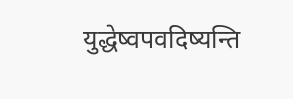युद्धेष्वपवदिष्यन्ति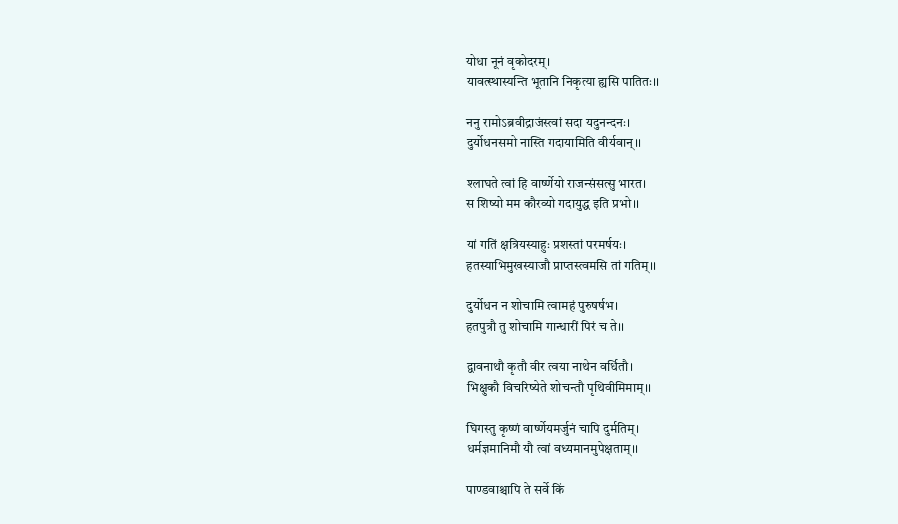योधा नूनं वृकोदरम्।
यावत्स्थास्यन्ति भूतानि निकृत्या ह्यसि पातितः।।

ननु रामोऽब्रवीद्राजंस्त्वां सदा यदुनन्दनः।
दुर्योधनसमो नास्ति गदायामिति वीर्यवान्।।

श्लाघते त्वां हि वार्ष्णेयो राजन्संसत्सु भारत।
स शिष्यो मम कौरव्यो गदायुद्ध इति प्रभो।।

यां गतिं क्षत्रियस्याहुः प्रशस्तां परमर्षयः।
हतस्याभिमुखस्याजौ प्राप्तस्त्वमसि तां गतिम्।।

दुर्योधन न शोचामि त्वामहं पुरुषर्षभ।
हतपुत्रौ तु शोचामि गान्धारीं पिरं च ते।।

द्वावनाथौ कृतौ वीर त्वया नाथेन वर्धितौ।
भिक्षुकौ विचरिष्येते शोचन्तौ पृथिवीमिमाम्‌।।

घिगस्तु कृष्णं वार्ष्णेयमर्जुनं चापि दुर्मतिम्।
धर्मज्ञमानिमौ यौ त्वां वध्यमानमुपेक्षताम्।।

पाण्डवाश्चापि ते सर्वे किं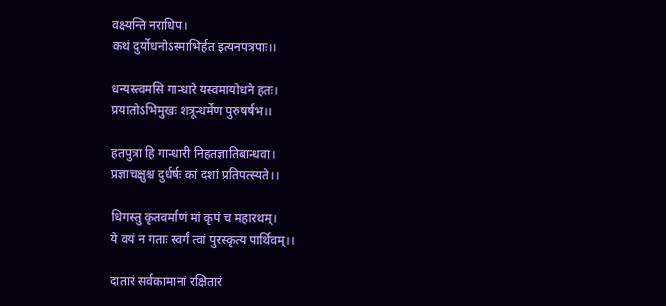वक्ष्यन्ति नराधिप।
कथं दुर्योधनोऽस्माभिर्हत इत्यनपत्रपाः।।

धन्यस्त्वमसि गान्धारे यस्वमायोधने हतः।
प्रयातोऽभिमुखः शत्रून्धर्मेण पुरुषर्षभ।।

हतपुत्रा हि गान्धारी निहतज्ञातिबान्धवा।
प्रज्ञाचक्षुश्च दुर्धर्षः कां दशां प्रतिपत्स्यते।।

धिगस्तु कृतवर्माणं मां कृपं च महारथम्।
ये वयं न गताः स्वर्गं त्वां पुरस्कृत्य पार्थिवम्।।

दातारं सर्वकामानां रक्षितारं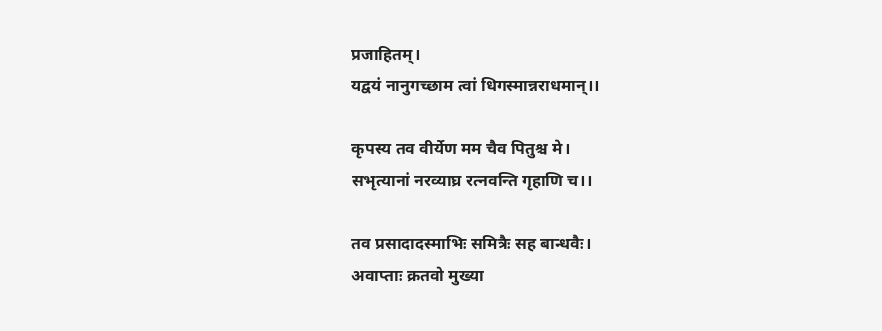प्रजाहितम्।
यद्वयं नानुगच्छाम त्वां धिगस्मान्नराधमान्।।

कृपस्य तव वीर्येण मम चैव पितुश्च मे।
सभृत्यानां नरव्याघ्र रत्नवन्ति गृहाणि च।।

तव प्रसादादस्माभिः समित्रैः सह बान्धवैः।
अवाप्ताः क्रतवो मुख्या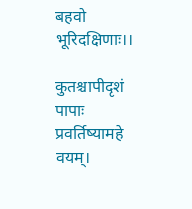बहवो भूरिदक्षिणाः।।

कुतश्चापीदृशं पापाः प्रवर्तिष्यामहे वयम्।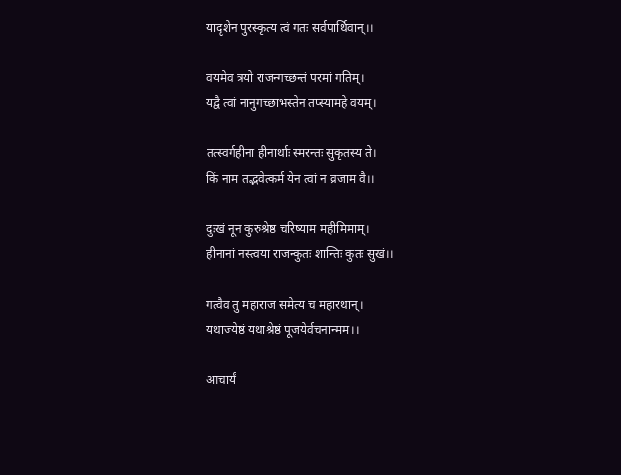यादृशेन पुरस्कृत्य त्वं गतः सर्वपार्थिवान्।।

वयमेव त्रयो राजन्गच्छन्तं परमां गतिम्।
यद्वै त्वां नानुगच्छाभस्तेन तप्स्यामहे वयम्।

तत्स्वर्गहीना हीनार्थाः स्मरन्तः सुकृतस्य ते।
किं नाम तद्भवेत्कर्म येन त्वां न व्रजाम वै।।

दुःखं नून कुरुश्रेष्ठ चरिष्याम महीमिमाम्।
हीनानां नस्त्वया राजन्कुतः शान्तिः कुतः सुखं।।

गत्वैव तु महाराज समेत्य च महारथान्।
यथाज्येष्ठं यथाश्रेष्ठं पूजयेर्वचनान्मम।।

आचार्यं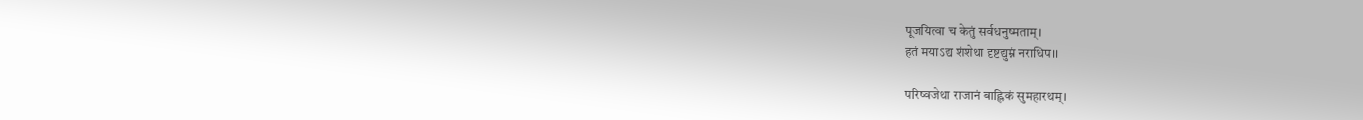पूजयित्वा च केतुं सर्वधनुष्मताम्।
हतं मयाऽद्य शंशेथा दृष्टद्युम्नं नराधिप।।

परिष्वजेथा राजानं बाह्लिकं सुमहारथम्।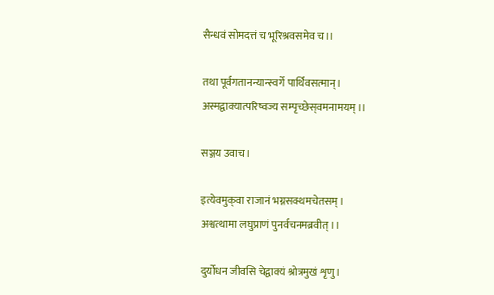सैन्धवं सोमदत्तं च भूरिश्रवसमेव च।।

तथा पूर्वगतानन्यान्स्वर्गे पार्थिवसत्मान्।
अस्मद्वाक्यात्परिष्वज्य सम्पृच्छेस्‌वमनामयम्।।

सञ्जय उवाच।

इत्येवमुक्‌वा राजानं भग्नसक्थमचेतसम्।
अश्वत्थामा लघुप्राणं पुनर्वचनमब्रवीत्।।

दुर्योधन जीवसि चेद्वाक्यं श्रोत्रमुखं शृणु।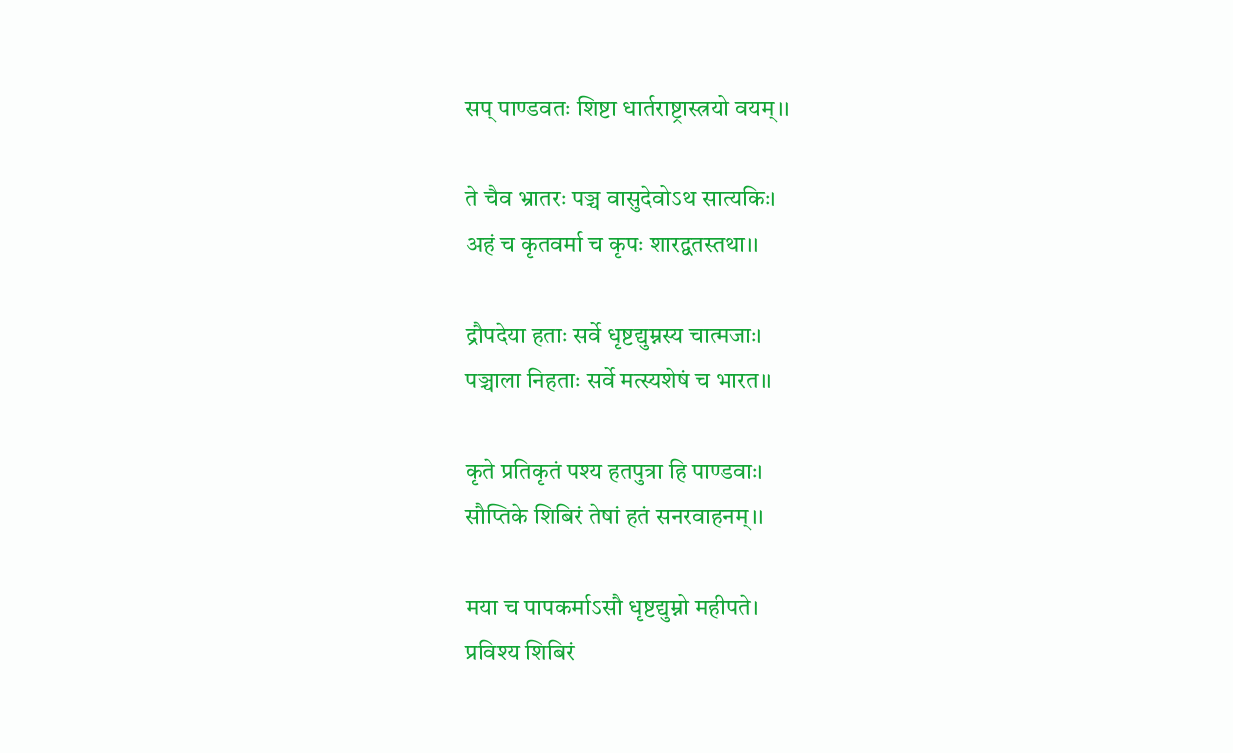सप् पाण्डवतः शिष्टा धार्तराष्ट्रास्त्रयो वयम्।।

ते चैव भ्रातरः पञ्च वासुदेवोऽथ सात्यकिः।
अहं च कृतवर्मा च कृपः शारद्वतस्तथा।।

द्रौपदेया हताः सर्वे धृष्टद्युम्नस्य चात्मजाः।
पञ्चाला निहताः सर्वे मत्स्यशेषं च भारत।।

कृते प्रतिकृतं पश्य हतपुत्रा हि पाण्डवाः।
सौप्तिके शिबिरं तेषां हतं सनरवाहनम्।।

मया च पापकर्माऽसौ धृष्टद्युम्नो महीपते।
प्रविश्य शिबिरं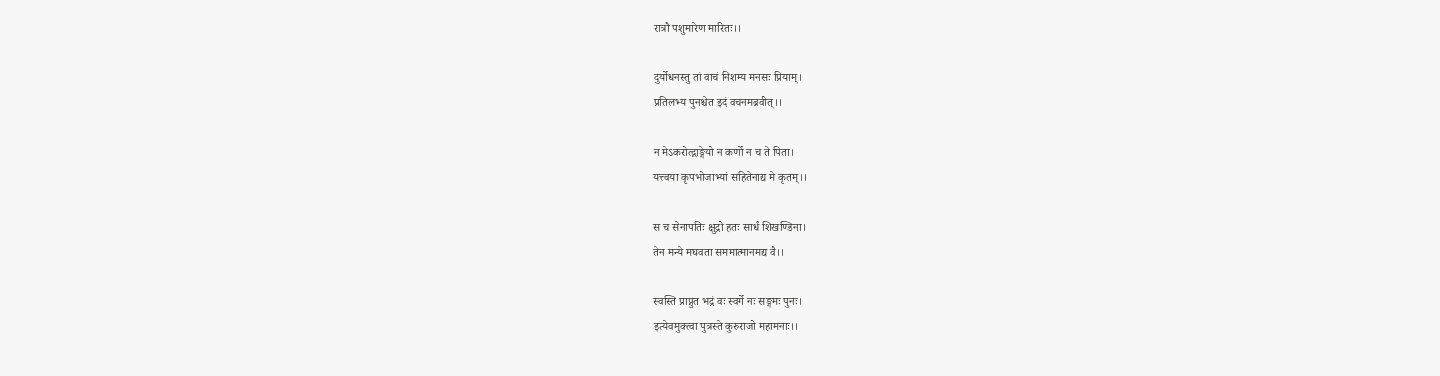रात्रौ पशुमारेण मारितः।।

दुर्योधनस्तु तां वाचं निशम्य मनसः प्रियाम्।
प्रतिलभ्य पुनश्चेत इदं वचनमब्रवीत्।।

न मेऽकरोत्द्गाङ्गेयो न कर्णो न च ते पिता।
यत्त्वया कृपभोजाभ्यां सहितेनाद्य मे कृतम्।।

स च सेनापतिः क्षुद्रो हतः सार्धं शिखण्डिना।
तेन मन्ये मघवता सममात्मानमद्य वै।।

स्वस्ति प्राप्नुत भद्रं वः स्वर्गे नः सङ्गमः पुनः।
इत्येवमुक्त्वा पुत्रस्ते कुरुराजो महामनाः।।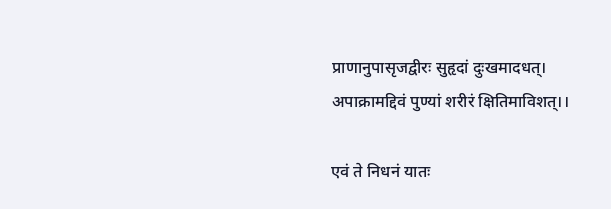प्राणानुपासृजद्वीरः सुहृदां दुःखमादधत्।
अपाक्रामद्दिवं पुण्यां शरीरं क्षितिमाविशत्।।

एवं ते निधनं यातः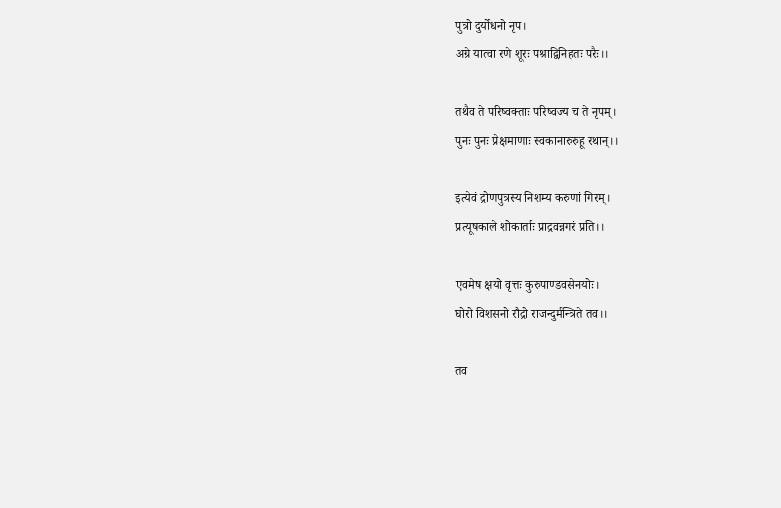पुत्रो दुर्योधनो नृप।
अग्रे यात्वा रणे शूरः पश्राद्विनिहतः परैः।।

तथैव ते परिष्वक्ताः परिष्वज्य च ते नृपम्।
पुनः पुनः प्रेक्षमाणाः स्वकानारुरुहू रथान्।।

इत्येवं द्रोणपुत्रस्य निशम्य करुणां गिरम्।
प्रत्यूषकाले शोकार्ताः प्राद्रवन्नगरं प्रति।।

एवमेष क्षयो वृत्तः कुरुपाण्डवसेनयोः।
घोरो विशसनो रौद्रो राजन्दुर्मन्त्रिते तव।।

तव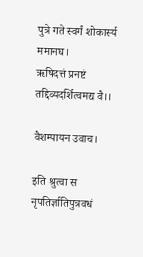पुत्रे गते स्वर्गं शोकार्स्य ममानघ।
ऋषिदत्तं प्रनष्टं तद्दिव्यदर्शित्वमद्य वै।।

वैशम्पायन उवाच।

इति श्रुत्वा स नृपतिर्ज्ञातिपुत्रवधं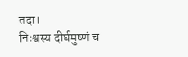तदा।
निःश्वस्य दीर्घमुष्णं च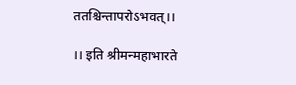ततश्चिन्तापरोऽभवत्।।

।। इति श्रीमन्महाभारते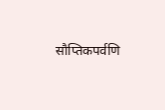सौप्तिकपर्वणि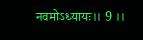नवमोऽध्यायः।। 9 ।।